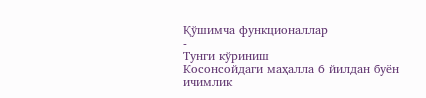Қўшимча функционаллар
-
Тунги кўриниш
Косонсойдаги маҳалла 6 йилдан буён ичимлик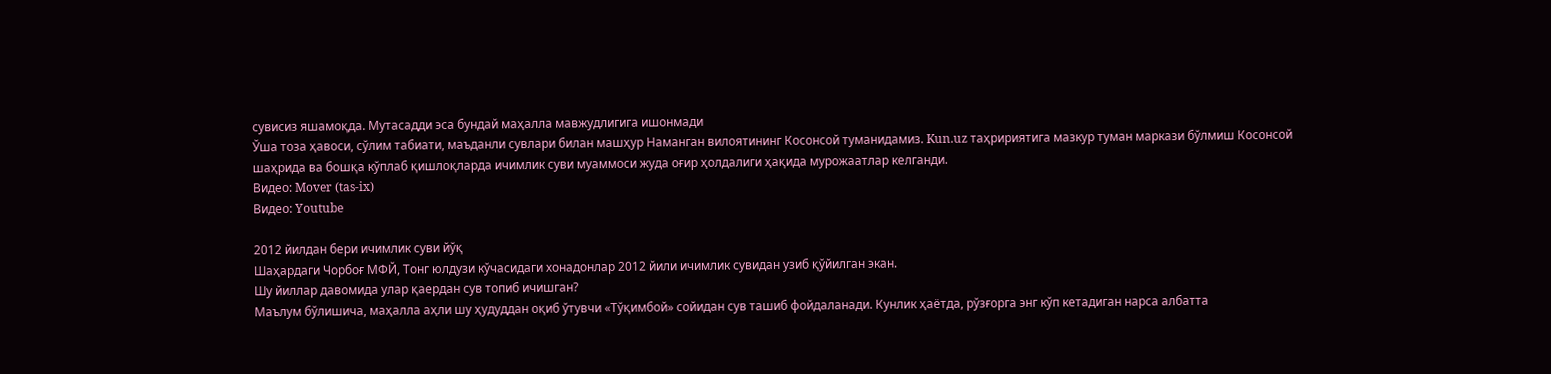сувисиз яшамоқда. Мутасадди эса бундай маҳалла мавжудлигига ишонмади
Ўша тоза ҳавоси, сўлим табиати, маъданли сувлари билан машҳур Наманган вилоятининг Косонсой туманидамиз. Kun.uz таҳририятига мазкур туман маркази бўлмиш Косонсой шаҳрида ва бошқа кўплаб қишлоқларда ичимлик суви муаммоси жуда оғир ҳолдалиги ҳақида мурожаатлар келганди.
Видео: Mover (tas-ix)
Видео: Youtube

2012 йилдан бери ичимлик суви йўқ
Шаҳардаги Чорбоғ МФЙ, Тонг юлдузи кўчасидаги хонадонлар 2012 йили ичимлик сувидан узиб қўйилган экан.
Шу йиллар давомида улар қаердан сув топиб ичишган?
Маълум бўлишича, маҳалла аҳли шу ҳудуддан оқиб ўтувчи «Тўқимбой» сойидан сув ташиб фойдаланади. Кунлик ҳаётда, рўзғорга энг кўп кетадиган нарса албатта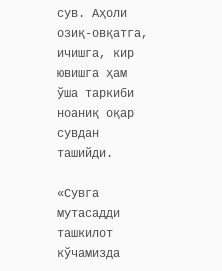сув. Аҳоли озиқ-овқатга, ичишга, кир ювишга ҳам ўша таркиби ноаниқ оқар сувдан ташийди.

«Сувга мутасадди ташкилот кўчамизда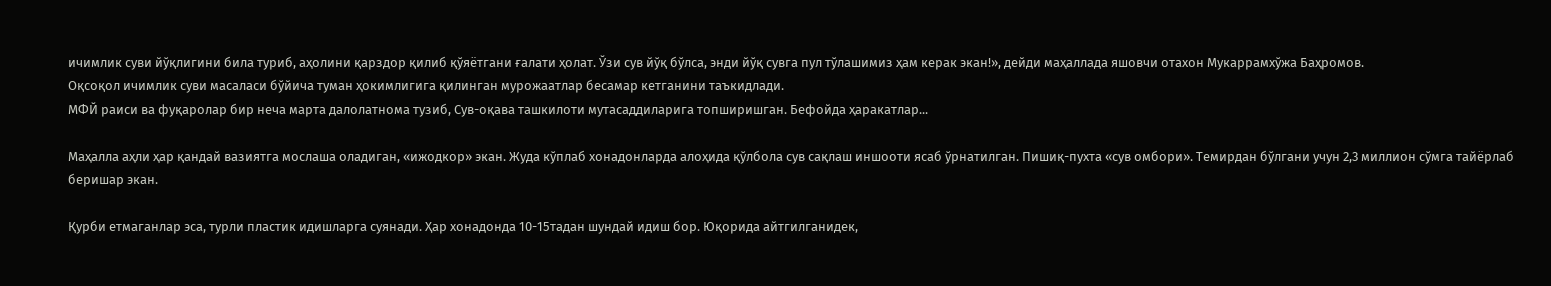ичимлик суви йўқлигини била туриб, аҳолини қарздор қилиб қўяётгани ғалати ҳолат. Ўзи сув йўқ бўлса, энди йўқ сувга пул тўлашимиз ҳам керак экан!», дейди маҳаллада яшовчи отахон Мукаррамхўжа Баҳромов.
Оқсоқол ичимлик суви масаласи бўйича туман ҳокимлигига қилинган мурожаатлар бесамар кетганини таъкидлади.
МФЙ раиси ва фуқаролар бир неча марта далолатнома тузиб, Сув-оқава ташкилоти мутасаддиларига топширишган. Бефойда ҳаракатлар...

Маҳалла аҳли ҳар қандай вазиятга мослаша оладиган, «ижодкор» экан. Жуда кўплаб хонадонларда алоҳида қўлбола сув сақлаш иншооти ясаб ўрнатилган. Пишиқ-пухта «сув омбори». Темирдан бўлгани учун 2,3 миллион сўмга тайёрлаб беришар экан.

Қурби етмаганлар эса, турли пластик идишларга суянади. Ҳар хонадонда 10-15тадан шундай идиш бор. Юқорида айтгилганидек,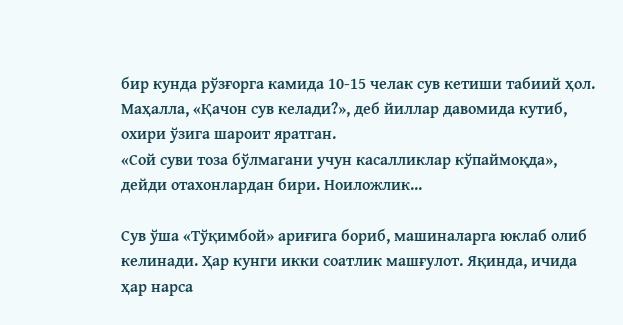бир кунда рўзғорга камида 10-15 челак сув кетиши табиий ҳол. Маҳалла, «Қачон сув келади?», деб йиллар давомида кутиб, охири ўзига шароит яратган.
«Сой суви тоза бўлмагани учун касалликлар кўпаймоқда», дейди отахонлардан бири. Ноиложлик...

Сув ўша «Тўқимбой» ариғига бориб, машиналарга юклаб олиб келинади. Ҳар кунги икки соатлик машғулот. Яқинда, ичида ҳар нарса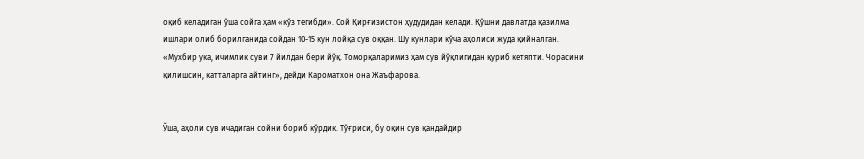оқиб келадиган ўша сойга ҳам «кўз тегибди». Сой Қирғизистон ҳудудидан келади. Қўшни давлатда қазилма ишлари олиб борилганида сойдан 10-15 кун лойқа сув оққан. Шу кунлари кўча аҳолиси жуда қийналган.
«Мухбир ука, ичимлик суви 7 йилдан бери йўқ. Томорқаларимиз ҳам сув йўқлигидан қуриб кетяпти. Чорасини қилишсин, катталарга айтинг», дейди Кароматхон она Жаъфарова.


Ўша, аҳоли сув ичадиган сойни бориб кўрдик. Тўғриси, бу оқин сув қандайдир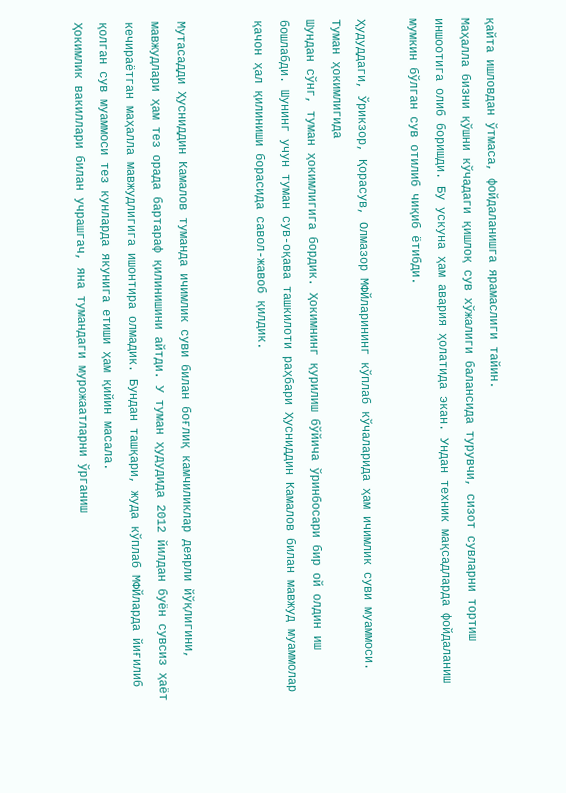қайта ишловдан ўтмаса, фойдаланишга ярамаслиги тайин.
Маҳалла бизни қўшни кўчадаги қишлоқ сув хўжалиги балансида турувчи, сизот сувларни тортиш иншоотига олиб боришди. Бу ускуна ҳам авария ҳолатида экан. Ундан техник мақсадларда фойдаланиш мумкин бўлган сув отилиб чиқиб ётибди.

Ҳудуддаги, Ўрикзор, Қорасув, Олмазор МФЙларининг кўплаб кўчаларида ҳам ичимлик суви муаммоси.
Туман ҳокимлигида
Шундан сўнг, туман ҳокимлигига бордик. Ҳокимнинг қурилиш бўйича ўринбосари бир ой олдин иш бошлабди. Шунинг учун туман сув-оқава ташкилоти раҳбари Ҳусниддин Камалов билан мавжуд муаммолар қачон ҳал қилиниши борасида савол-жавоб қилдик.


Мутасадди Ҳусниддин Камалов туманда ичимлик суви билан боғлиқ камчиликлар деярли йўқлигини, мавжудлари ҳам тез орада бартараф қилинишини айтди. У туман ҳудудида 2012 йилдан буён сувсиз ҳаёт кечираётган маҳалла мавжудлигига ишонтира олмадик. Бундан ташқари, жуда кўплаб МФЙларда йиғилиб қолган сув муаммоси тез кунларда якунига етиши ҳам қийин масала.
Ҳокимлик вакиллари билан учрашгач, яна тумандаги мурожаатларни ўрганиш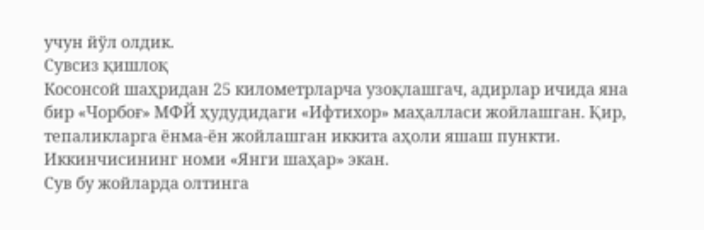учун йўл олдик.
Сувсиз қишлоқ
Косонсой шаҳридан 25 километрларча узоқлашгач, адирлар ичида яна бир «Чорбоғ» МФЙ ҳудудидаги «Ифтихор» маҳалласи жойлашган. Қир, тепаликларга ёнма-ён жойлашган иккита аҳоли яшаш пункти. Иккинчисининг номи «Янги шаҳар» экан.
Сув бу жойларда олтинга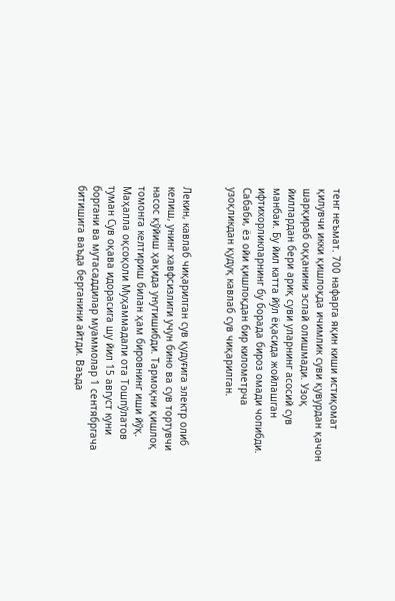тенг неъмат. 700 нафарга яқин киши истиқомат қилувчи икки қишлоқда ичимлик суви қувурдан қачон шарқираб оққанини эслай олишмади. Узоқ йиллардан бери ариқ суви уларнинг асосий сув манбаи. Бу йил катта йўл ёқасида жойлашган ифтихорликларнинг бу борада бироз омади чопибди. Сабаби, ёз ойи қишлоқдан бир километрча узоқликдан қудуқ кавлаб сув чиқарилган.


Лекин, кавлаб чиқарилган сув қудуғига электр олиб келиш, унинг хавфсизлиги учун бино ва сув тортувчи насос қўйиш ҳақида унутишибди. Тармоқни қишлоқ томонга келтириш билан ҳам бировнинг иши йўқ. Маҳалла оқсоқоли Муҳаммадали ота Тошпўлатов туман Сув оқава идорасига шу йил 15 август куни боргани ва мутасаддилар муаммолар 1 сентябргача битишига ваъда берганини айтди. Ваъда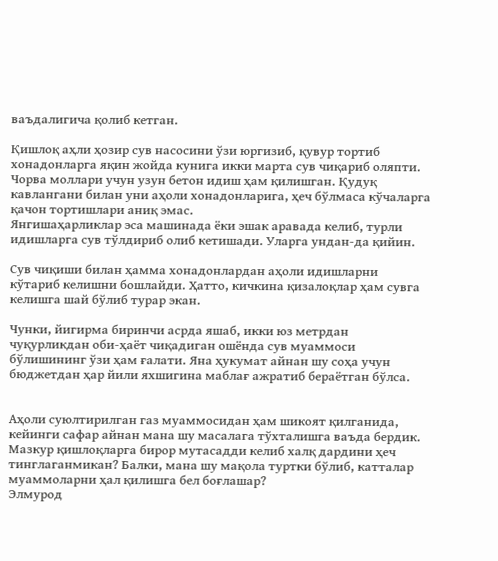ваъдалигича қолиб кетган.

Қишлоқ аҳли ҳозир сув насосини ўзи юргизиб, қувур тортиб хонадонларга яқин жойда кунига икки марта сув чиқариб оляпти. Чорва моллари учун узун бетон идиш ҳам қилишган. Қудуқ кавлангани билан уни аҳоли хонадонларига, ҳеч бўлмаса кўчаларга қачон тортишлари аниқ эмас.
Янгишаҳарликлар эса машинада ёки эшак аравада келиб, турли идишларга сув тўлдириб олиб кетишади. Уларга ундан-да қийин.

Сув чиқиши билан ҳамма хонадонлардан аҳоли идишларни кўтариб келишни бошлайди. Ҳатто, кичкина қизалоқлар ҳам сувга келишга шай бўлиб турар экан.

Чунки, йигирма биринчи асрда яшаб, икки юз метрдан чуқурликдан оби-ҳаёт чиқадиган ошёнда сув муаммоси бўлишининг ўзи ҳам ғалати. Яна ҳукумат айнан шу соҳа учун бюджетдан ҳар йили яхшигина маблағ ажратиб бераётган бўлса.


Аҳоли суюлтирилган газ муаммосидан ҳам шикоят қилганида, кейинги сафар айнан мана шу масалага тўхталишга ваъда бердик.
Мазкур қишлоқларга бирор мутасадди келиб халқ дардини ҳеч тинглаганмикан? Балки, мана шу мақола туртки бўлиб, катталар муаммоларни ҳал қилишга бел боғлашар?
Элмурод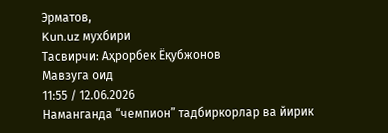Эрматов,
Kun.uz мухбири
Тасвирчи: Аҳрорбек Ёқубжонов
Мавзуга оид
11:55 / 12.06.2026
Наманганда “чемпион” тадбиркорлар ва йирик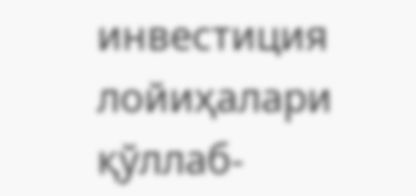инвестиция лойиҳалари қўллаб-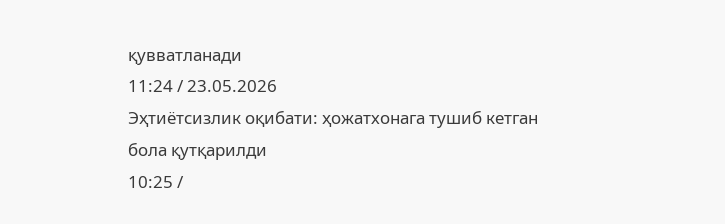қувватланади
11:24 / 23.05.2026
Эҳтиётсизлик оқибати: ҳожатхонага тушиб кетган бола қутқарилди
10:25 /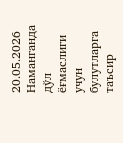20.05.2026
Наманганда дўл ёғмаслиги учун булутларга таъсир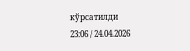кўрсатилди
23:06 / 24.04.2026